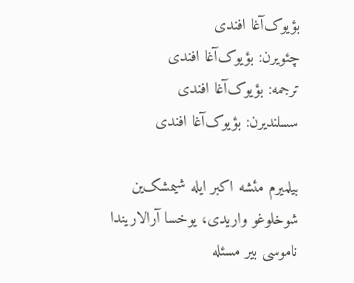بؤیوک‌آغا افندی
چئویرن: بؤیوک‌آغا افندی
ترجمه: بؤیوک‌آغا افندی
سسلندیرن: بؤیوک‌آغا افندی

بیلمیرم مئشه اکبر ایله شیمشک‌ین شوخلوغو واریدی، یوخسا آرالاریندا ناموسی بیر مسئله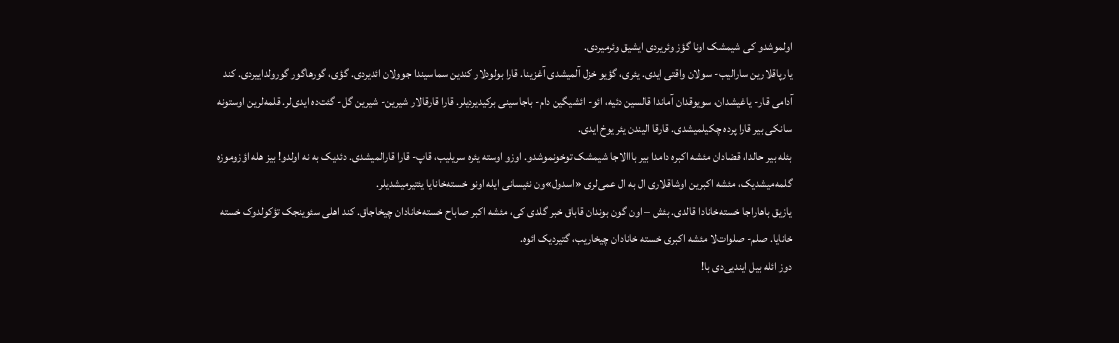اولموشدو کی شیمشک اونا گؤز وئریردی ایشیق وئرمیردی.
یارپاقلارین سارالیب- سولان واقتی ایدی. یئری، گؤیو خزل آلمیشدی آغزینا. قارا بولودلار کندین سماسیندا جوولان ائدیردی. گؤی، گورهاگور گورولداییردی. کند آدامی قار- یاغیشدان، سویوقدان آماندا قالسین دئیه، ائو- ائشیگین دام- باجاسینی برکیدیردیلر. قارا قارقالار شیرین- شیرین گل- گئت‌ده ایدی‌لر. قلمه‌لرین اوستونه سانکی بیر قارا پرده چکیلمیشدی. قارقا الیندن یئر یوخ ایدی.
بئله بیر حالدا، قضادان مئشه اکبره دامدا بیر بااالاجا شیمشک توخونموشدو. اوزو اوسته یئره سریلیب، قاپ- قارا قارالمیشدی. دئدیک به نه اولدو! بیز هله اؤزوموزه گلمه‌میشدیک، مئشه اکبرین اوشاقلاری ال به ال عمی‌لری «اسدول»ون نئیسانی ایله اونو خسته‌خانایا یئتیرمیشدیلر.
یازیق باهاراجا خسته‌خانادا قالدی. بئش – اون گون بوندان قاباق خبر گلدی کی، مئشه اکبر صاباح خسته‌خانادان چیخاجاق. کند اهلی سئوینجک تؤکولدوک خسته خانایا. صلم- صلوات‌لا مئشه اکبری خسته خانادان چیخاریب، گتیردیک ائوه.
دوز ائله بیل ایندیی‌دی با!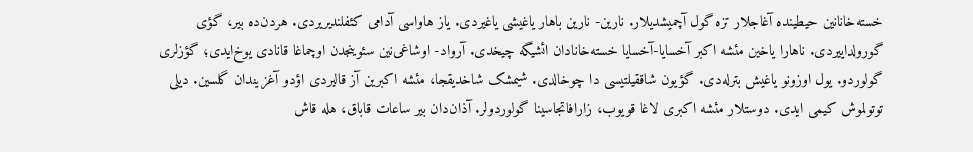خسته‌خانانین حیطینده آغاجلار تزه گول آچمیشدیلار. نارین- نارین باهار یاغیشی یاغیردی. یاز هاواسی آدامی کئفلندیریردی. هردن‌ده بیر، گؤی گورولداییردی. ناهارا یاخین مئشه اکبر آخسایا-آخسایا خسته‌خانادان ائشیگه چیخدی. آرواد- اوشاغی‌نین سئوینجدن اوچماغا قانادی یوخ‌ایدی؛ گؤزلری گولوردو. یول اوزونو یاغیش بترله‌دی. گؤیون شاققیلتیسی دا چوخالدی. شیمشک شاخدیقجا، مئشه اکبرین آز قالیردی اؤدو آغزیندان گلسین. دیلی توتولموش کیمی ایدی. دوستلار مئشه اکبری لاغا قویوب، زارافاتجاسینا گولوردولر. آذان‌دان بیر ساعات قاباق، هله قاش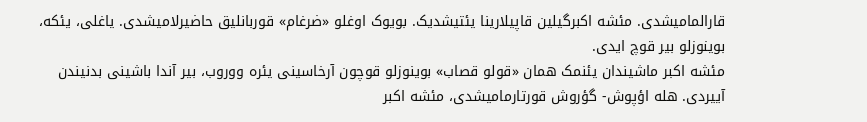قارالمامیشدی. مئشه اکبرگیلین قاپیلارینا یئتیشدیک. بویوک اوغلو «ضرغام» قوربانلیق حاضیرلامیشدی. یاغلی، یئکه، بوینوزلو بیر قوچ ایدی.
مئشه اکبر ماشیندان یئنمک همان «قولو قصاب» بوینوزلو قوچون آرخاسینی یئره ووروب، بیر آندا باشینی بدنیندن آییردی. هله اؤپوش- گؤروش قورتارمامیشدی، مئشه اکبر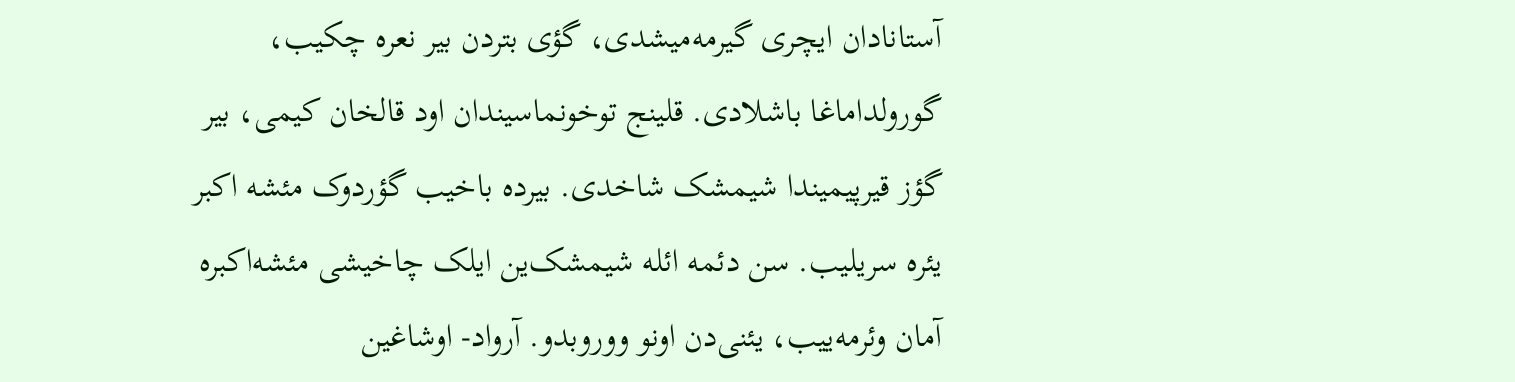آستانادان ایچری گیرمه‌میشدی، گؤی بتردن بیر نعره چکیب، گورولداماغا باشلادی. قلینج توخونماسیندان اود قالخان کیمی، بیر گؤز قیرپیمیندا شیمشک شاخدی. بیرده باخیب گؤردوک مئشه اکبر یئره سریلیب. سن دئمه ائله شیمشک‌ین ایلک چاخیشی مئشه‌اکبره آمان وئرمه‌ییب، یئنی‌دن اونو ووروبدو. آرواد- اوشاغین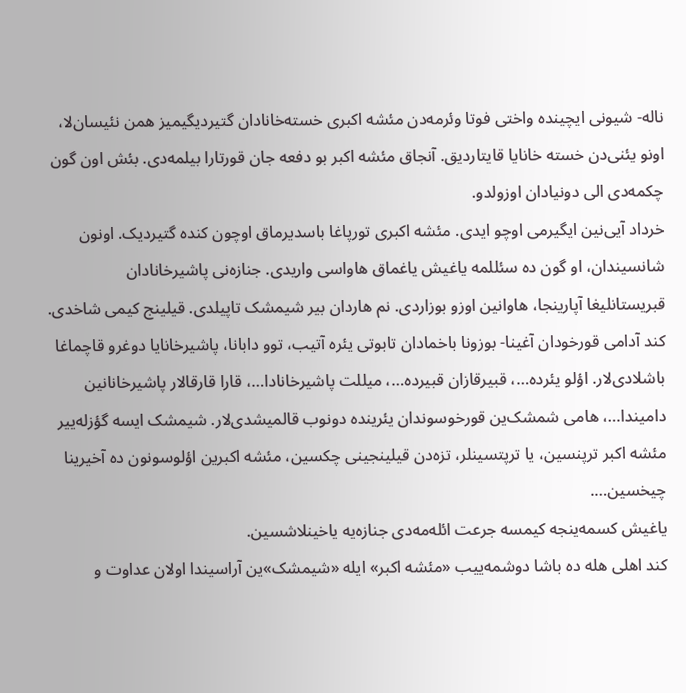ناله- شیونی ایچینده واختی فوتا وئرمه‌دن مئشه اکبری خسته‌خانادان گتیردیگیمیز همن نئیسان‌لا، اونو یئنی‌دن خسته خانایا قایتاردیق. آنجاق مئشه اکبر بو دفعه جان قورتارا بیلمه‌دی. بئش اون گون چکمه‌دی الی دونیادان اوزولدو.
خرداد آیی‌نین ایگیرمی اوچو ایدی. مئشه اکبری تورپاغا باسدیرماق اوچون کنده گتیردیک. اونون شانسیندان، او گون ده سئللمه یاغیش یاغماق هاواسی واریدی. جنازه‌نی پاشیرخانادان قبریستانلیغا آپارینجا، هاوانین اوزو بوزاردی. نم هاردان بیر شیمشک تاپیلدی. قیلینج کیمی شاخدی. کند آدامی قورخودان آغینا- بوزونا باخمادان تابوتی یئره آتیب، توو دابانا، پاشیرخانایا دوغرو قاچماغا باشلادی‌لار. اؤلو یئرده…، قبیرقازان قبیرده…، میللت پاشیرخانادا…، قارا قارقالار پاشیرخانانین دامیندا…، هامی شمشک‌ین قورخوسوندان یئرینده دونوب قالمیشدی‌لار. شیمشک ایسه گؤزله‌ییر مئشه اکبر ترپنسین، یا ترپتسینلر، تزه‌دن قیلینجینی چکسین، مئشه اکبرین اؤلوسونون ده آخیرینا چیخسین….
یاغیش کسمه‌ینجه کیمسه جرعت ائله‌مه‌دی جنازه‌یه یاخینلاشسین.
کند اهلی هله ده باشا دوشمه‌ییب «مئشه اکبر» ایله «شیمشک»ین آراسیندا اولان عداوت و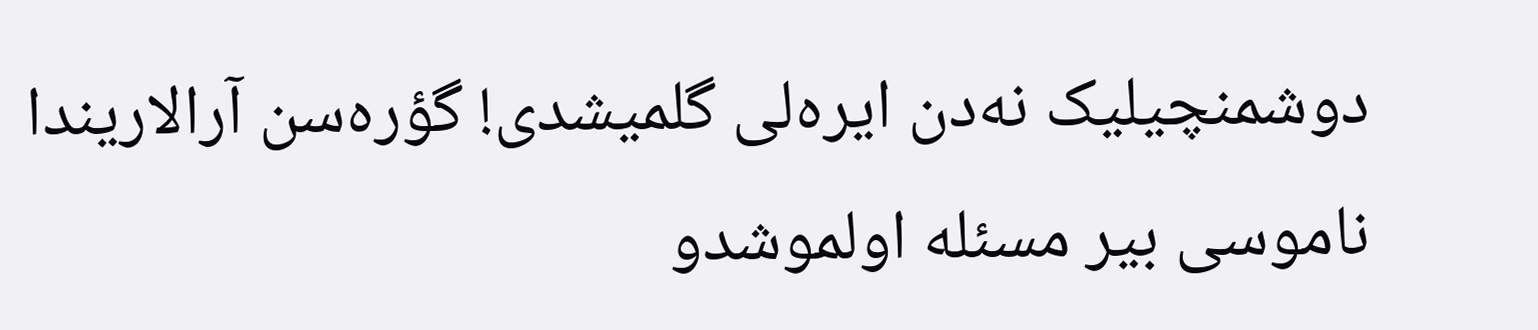دوشمنچیلیک نه‌دن ایره‌لی گلمیشدی! گؤره‌سن آرالاریندا ناموسی بیر مسئله اولموشدو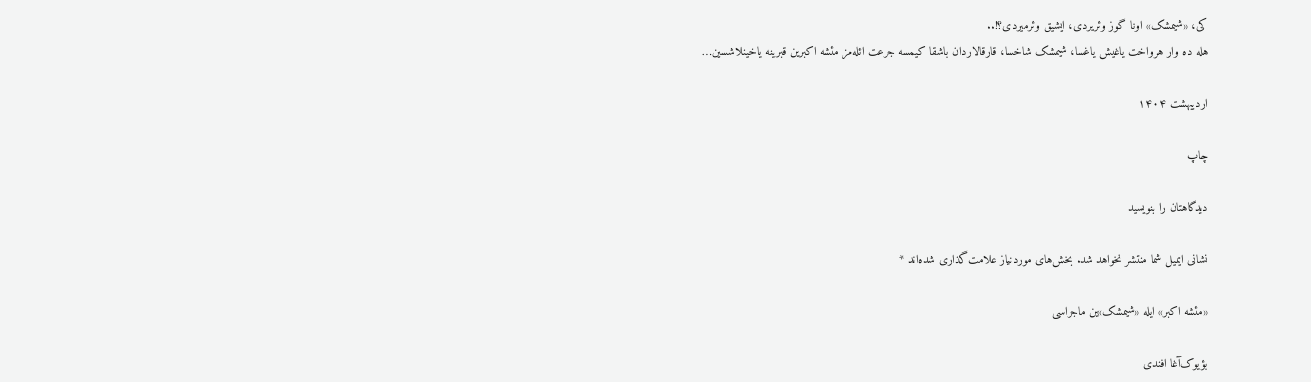کی، «شیمشک» اونا گوز وئریردی، ایشیق وئرمیردی؟!..
هله ده وار هرواخت یاغیش یاغسا، شیمشک شاخسا، قارقالاردان باشقا کیمسه جرعت ائله‌مز مئشه اکبرین قبرینه یاخینلاشسین…

اردیبهشت ۱۴۰۴

چاپ

دیدگاهتان را بنویسید

نشانی ایمیل شما منتشر نخواهد شد. بخش‌های موردنیاز علامت‌گذاری شده‌اند *

«مئشه اکبر» ایله «شیمشک»ین ماجراسی

بؤیوک‌آغا افندی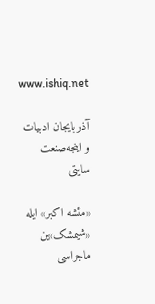www.ishiq.net

آذربایجان ادبیات و اینجه‌صنعت سایتی

«مئشه اکبر» ایله «شیمشک»ین ماجراسی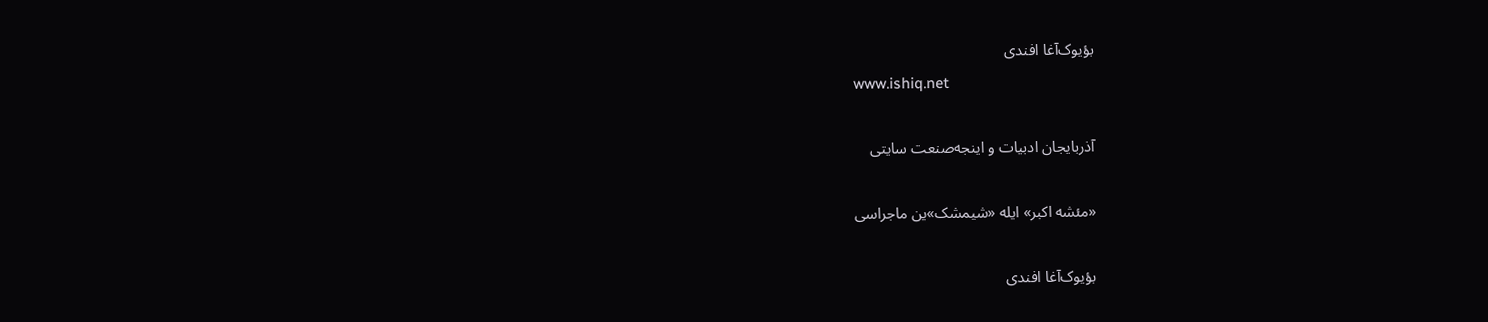بؤیوک‌آغا افندی
www.ishiq.net

آذربایجان ادبیات و اینجه‌صنعت سایتی

«مئشه اکبر» ایله «شیمشک»ین ماجراسی

بؤیوک‌آغا افندی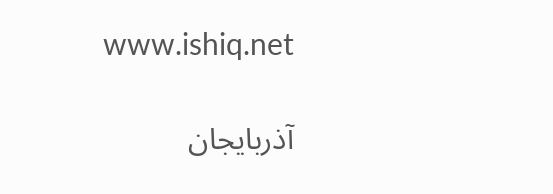www.ishiq.net

آذربایجان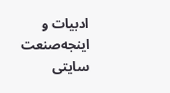ادبیات و اینجه‌صنعت سایتی